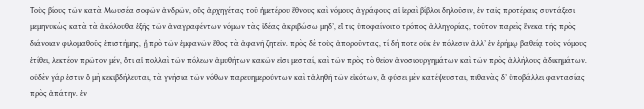Τοὺς βίους τῶν κατὰ Μωυσέα σοφῶν ἀνδρῶν, οὓς ἀρχηγέτας τοῦ ἡμετέρου ἔθνους καὶ νόμους ἀγράφους αἱ ἱεραὶ βίβλοι δηλοῦσιν, ἐν ταῖς προτέραις συντάξεσι μεμηνυκὼς κατὰ τὰ ἀκόλουθα ἑξῆς τῶν ἀναγραφέντων νόμων τὰς ἰδέας ἀκριβώσω μηδ’, εἴ τις ὑποφαίνοιτο τρόπος ἀλληγορίας, τοῦτον παρεὶς ἕνεκα τῆς πρὸς διάνοιαν φιλομαθοῦς ἐπιστήμης, ᾗ πρὸ τῶν ἐμφανῶν ἔθος τὰ ἀφανῆ ζητεῖν. πρὸς δὲ τοὺς ἀποροῦντας, τί δή ποτε οὐκ ἐν πόλεσιν ἀλλ’ ἐν ἐρήμῳ βαθείᾳ τοὺς νόμους ἐτίθει, λεκτέον πρῶτον μέν, ὅτι αἱ πολλαὶ τῶν πόλεων ἀμυθήτων κακῶν εἰσι μεσταί, καὶ τῶν πρὸς τὸ θεῖον ἀνοσιουργημάτων καὶ τῶν πρὸς ἀλλήλους ἀδικημάτων. οὐδὲν γάρ ἐστιν ὃ μὴ κεκιβδήλευται, τὰ γνήσια τῶν νόθων παρευημερούντων καὶ τἀληθῆ τῶν εἰκότων, ἃ φύσει μὲν κατέψευσται, πιθανὰς δ’ ὑποβάλλει φαντασίας πρὸς ἀπάτην. ἐν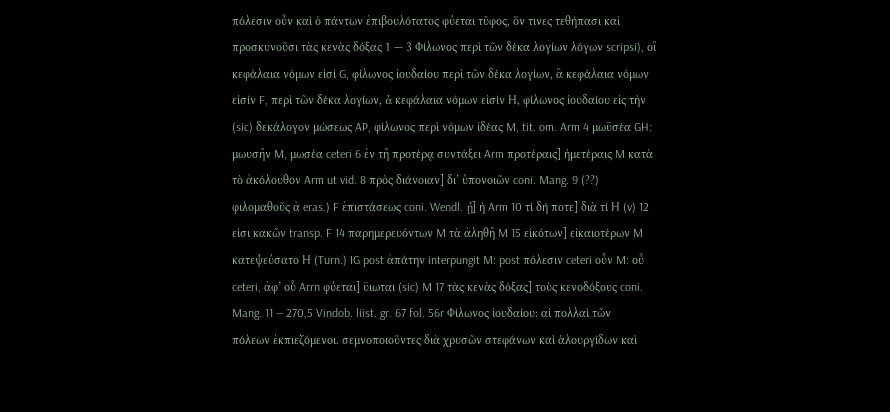πόλεσιν οὖν καὶ ὁ πάντων ἐπιβουλότατος φύεται τῦφος, ὅν τινες τεθήπασι καὶ προσκυνοῦσι τὰς κενὰς δόξας 1 — 3 Φίλωνος περὶ τῶν δέκα λογίων λόγων scripsi), οἳ κεφάλαια νόμων εἰσί G, φίλωνος ἰουδαίου περὶ τῶν δέκα λογίων, ἃ κεφάλαια νόμων εἰσίν F, περὶ τῶν δέκα λογίων, ἆ κεφάλαια νόμων εἰσίν Η, φίλωνος ἰουδαίου εἰς τὴν (sic) δεκάλογον μώσεως AP, φίλωνος περὶ νόμων ἰδέας M, tit. om. Arm 4 μωϋσέα GH: μωυσῆν M, μωσέα ceteri 6 ἐν τῆ προτέρᾳ συντάξει Arm προτέραις] ἡμετέραις M κατὰ τὸ ἀκόλουθον Arm ut vid. 8 πρὸς διάνοιαν] δι’ ὑπονοιῶν coni. Mang. 9 (??) φιλομαθοῦς ἀ eras.) F ἐπιστάσεως coni. Wendl. ᾖ] ἡ Arm 10 τί δή ποτε] διὰ τί Η (v) 12 εἰσι κακῶν transp. F 14 παρημερευόντων M τὰ ἀληθῆ M 15 εἰκότων] εἰκαιοτέρων M κατεψεύσατο Η (Turn.) IG post ἀπάτην interpungit M: post πόλεσιν ceteri οὖν M: οὖ ceteri, ἀφ’ οὗ Arrn φύεται] ϋιωται (sic) M 17 τὰς κενὰς δόξας] τοὺς κενοδόξους coni. Mang. 11 — 270,5 Vindob. liist. gr. 67 fol. 56r Φίλωνος ἰουδαίου: αἱ πολλαὶ τῶν πόλεων ἐκπιεζόμενοι. σεμνοποιοῦντες διὰ χρυσῶν στεφάνων καὶ ἁλουργίδων καὶ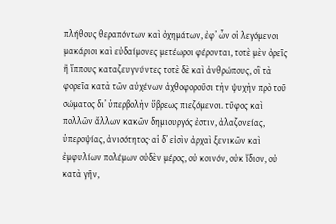πλήθους θεραπόντων καὶ ὀχημάτων, ἐφ’ ὧν οἱ λεγόμενοι μακάριοι καὶ εὐδαίμονες μετέωροι φέρονται, τοτὲ μὲν ὀρεῖς ἢ ἵππους καταζευγνύντες τοτὲ δὲ καὶ ἀνθρώπους, οἳ τὰ φορεῖα κατὰ τῶν αὐχένων ἀχθοφοροῦσι τὴν ψυχὴν πρὸ τοῦ σώματος δι’ ὑπερβολὴν ὕβρεως πιεζόμενοι. τῦφος καὶ πολλῶν ἄλλων κακῶν δημιουργός ἐστιν, ἀλαζονείας, ὑπεροψίας, ἀνισότητος· αἱ δ’ εἰσὶν ἀρχαὶ ξενικῶν καὶ ἐμφυλίων πολέμων οὐδὲν μέρος, οὐ κοινόν, οὐκ ἴδιον, οὐ κατὰ γῆν,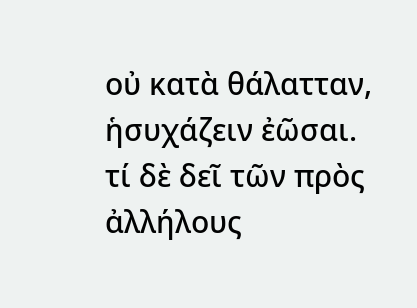οὐ κατὰ θάλατταν, ἡσυχάζειν ἐῶσαι. τί δὲ δεῖ τῶν πρὸς ἀλλήλους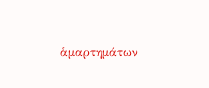ἁμαρτημάτων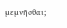μεμνῆσθαι;